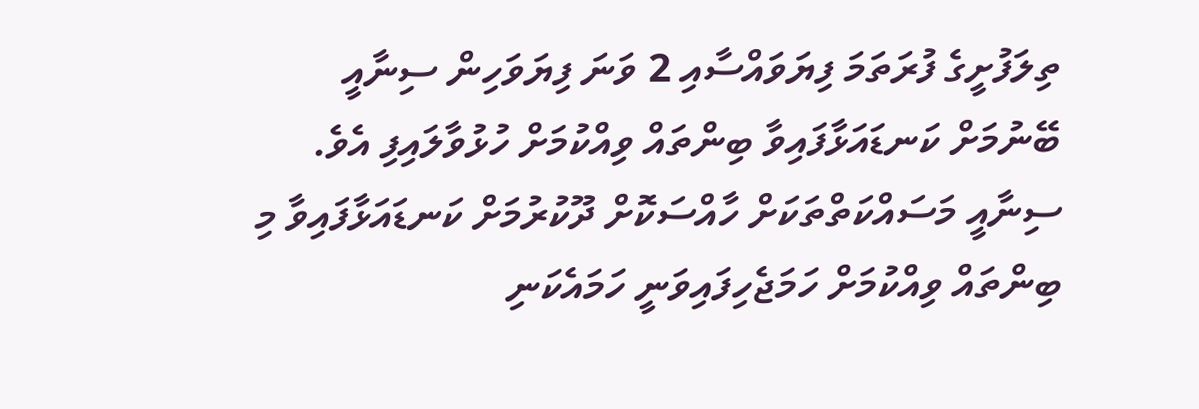ތިލަފުށީގެ ފުރަތަމަ ފިޔަވައްސާއި 2 ވަނަ ފިޔަވަހިން ސިނާއީ ބޭނުމަށް ކަނޑައަޅާފައިވާ ބިންތައް ވިއްކުމަށް ހުޅުވާލައިފި އެވެ.
ސިނާއީ މަސައްކަތްތަކަށް ހާއްސަކޮށް ދޫކުރުމަށް ކަނޑައަޅާފައިވާ މި ބިންތައް ވިއްކުމަށް ހަމަޖެހިފައިވަނީ ހަމައެކަނި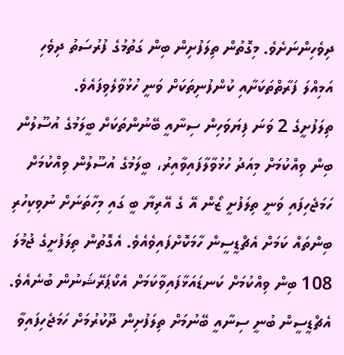ދިވެހިންނަށެވެ. މިގޮތުން ތިލަފުށިން ބިން ގަތުމުގެ ފުރުސަތު ދިވެހި އަމިއްލަ ފަރާތްތަކަށާއި ކުންފުނިތަކަށް ވަނީ ހުޅުވާލެވިފައެވެ.
ތިލަފުށީގެ 2 ވަނަ ފިޔަވަހިން ސިނާއީ ބޭނުންތަކަށް ބީލަމުގެ އުސޫލުން ބިން ވިއްކުމަށް މިއަދު ހުޅުވާލާފައިވާއިރު، ބީލަމުގެ އުސޫލުން ވިއްކުމަށް ހަމަޖެހިފައި ވަނީ ތިލަފުށީ ޒޯން އޭ ގެ އޭރިޔާ ބީ ގައި މިހާތަނަށް ނުވިކިހުރި ބިންތައް ކަމަށް އެޗްޑީސީން ހާމަކޮށްފައިވެއެވެ. އެގޮތުން ތިލަފުށީގެ ޖުމުލަ 108 ބިން ވިއްކުމަށް ކަނޑައަޅާފައިވާކަމަށް އެކޯޕަރޭޝަނުން ބުނެއެވެ.
އެޗްޑީސީން ބުނީ ސިނާއީ ބޭނުމަށް ތިލަފުށިން ދޫކުރުމަށް ހަމަޖެހިފައިވާ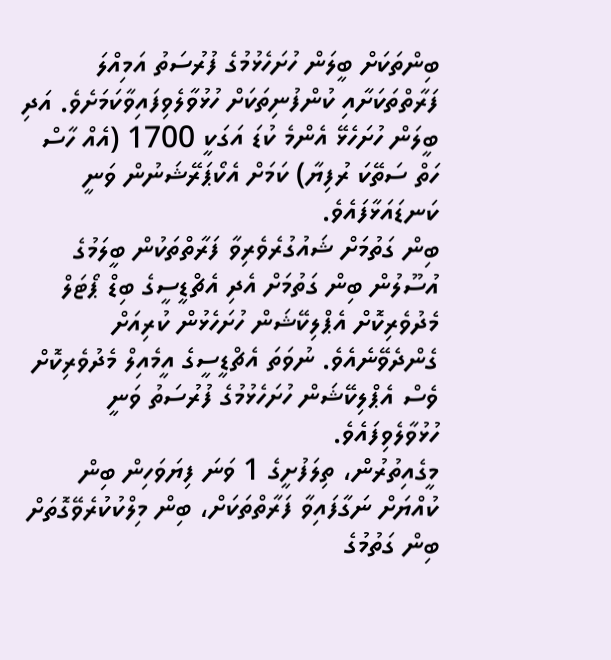ބިންތަކަށް ބީލަން ހުށަހެޅުމުގެ ފުރުސަތު އަމިއްލަ ފަރާތްތަކަށާއި ކުންފުނިތަކަށް ހުޅުވާލެވިފައިވާކަމަށެވެ. އަދި ބީލަން ހުށަހެޅޭ އެންމެ ކުޑަ އަގަކީ 1700 (އެއް ހާސް ހަތް ސަތޭކަ ރުފިޔާ) ކަމަށް އެކޯޕަރޭޝަނުން ވަނީ ކަނޑައަޅާފައެވެ.
ބިން ގަތުމަށް ޝައުގުރެވެރިވާ ފަރާތްތަކުން ބީލަމުގެ އުސޫލުން ބިން ގަތުމަށް އެދި އެޗްޑީސީގެ ބިޑް ޕޯޓަލް މެދުވެރިކޮށް އެޕްލިކޭޝަން ހުށަހެޅުން ކުރިއަށް ގެންދެވޭނެއެވެ. ނުވަތަ އެޗްޑީސީގެ އީމެއިލް މެދުވެރިކޮށް ވެސް އެޕްލިކޭޝަން ހުށަހެޅުމުގެ ފުރުސަތު ވަނީ ހުޅުވާލެވިފައެވެ.
މީގެއިތުރުން، ތިލަފުށީގެ 1 ވަނަ ފިޔަވަހިން ބިން ކުއްޔަށް ނަގާފައިވާ ފަރާތްތަކަށް، ބިން މިލްކުކުރެވޭގޮތަށް ބިން ގަތުމުގެ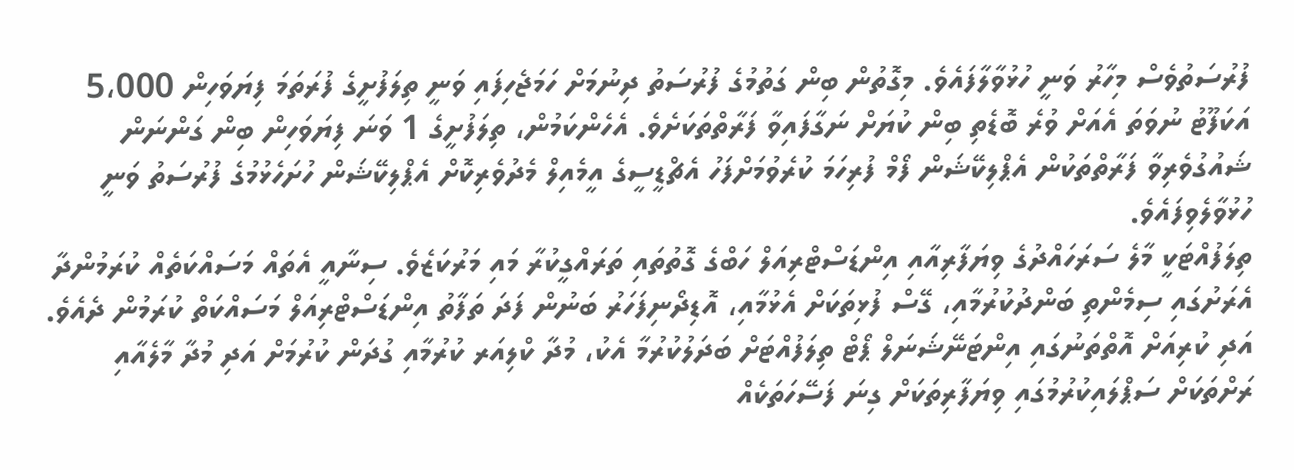ފުރުސަތުވެސް މިހާރު ވަނީ ހުޅުވާލާފައެވެ. މިގޮތުން ބިން ގަތުމުގެ ފުރުސަތު ދިނުމަށް ހަމަޖެހިފައި ވަނީ ތިލަފުށީގެ ފުރަތަމަ ފިޔަވަހިން 5،000 އަކަފޫޓު ނުވަތަ އެއަށް ވުރެ ބޮޑެތި ބިން ކުޔަށް ނަގާފައިވާ ފަރާތްތަކަށެވެ. އެހެންކަމުން، ތިލަފުށީގެ 1 ވަނަ ފިޔަވަހިން ބިން ގަންނަން ޝައުގުވެރިވާ ފަރާތްތަކުން އެޕްލިކޭޝަން ފޯމް ފުރިހަމަ ކުރެވުމަށްފަހު އެޗްޑީސީގެ އީމެއިލް މެދުވެރިކޮށް އެޕްލިކޭޝަން ހުށަހެޅުމުގެ ފުރުސަތު ވަނީ ހުޅުވާލެވިފައެވެ.
ތިލަފުއްޓަކީ މާލެ ސަރަހައްދުގެ ވިޔަފާރިއާއި އިންޑަސްޓްރިއަލް ހަބްގެ ގޮތުތައި ތަރައްގީކުރާ މައި މަރުކަޒެވެ. ސިނާއީ އެތައް މަސައްކަތެއް ކުރަމުންދާ އެރަށުގައި ސިމެންތި ބަންދުކުރުމާއި، ގޭސް ފުޅިތަކަށް އެޅުމާއި، އޮޑިދޯނިފަހަރު ބަނުން ފަދަ ތަފާތު އިންޑަސްޓްރިއަލް މަސައްކަތް ކުރަމުން ދެއެވެ.
އަދި ކުރިއަށް އޮތްތަނުގައި އިންޓަނޭޝަނަލް ޕޯޓް ތިލަފުއްޓަށް ބަދަލުކުރުމާ އެކު، މުދާ ކްލިއަރ ކުރުމާއި ގުދަން ކުރުމަށް އަދި މުދާ މާލެއާއި ރަށްތަކަށް ސަޕްލައިކުރުމުގައި ވިޔަފާރިތަކަށް ގިނަ ފަސޭހަތަކެއް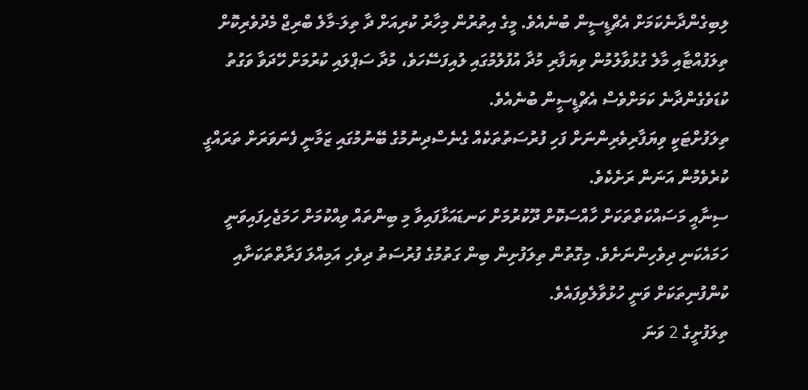ލިބިގެންދާނެކަމަށް އެޗްޑީސީން ބުނެއެވެ. މީގެ އިތުރުން މިހާރު ކުރިއަށް ދާ ތިލަ-މާލެ ބްރިޖް މެދުވެރިކޮށް ތިލަފުއްޓާއި މާލެ ގުޅުވާލުމުން ވިޔަފާރި މުދާ އުފުލުމުގައި ލުއިފަސޭހަވެ، މުދާ ސަޕްލައި ކުރުމަށް ހޭދަވާ ވަގުތު ކުޑަވެގެންދާނެ ކަމަށްވެސް އެޗްޑީސީން ބުނެއެވެ.
ތިލަފުށްޓަކީ ވިޔަފާރިވެރިންނަށް ފަހި ފުރުސަތުތަކެއް ގެނެސްދިނުމުގެ ބޭނުމުގައި ޒަމާނީ ފެނަވަރަށް ތަރައްގީ ކުރެވެމުން އަނަން ރަށެކެވެ.
ސިނާއީ މަސައްކަތްތަކަށް ހާއްސަކޮށް ދޫކުރުމަށް ކަނޑައަޅާފައިވާ މި ބިންތައް ވިއްކުމަށް ހަމަޖެހިފައިވަނީ ހަމައެކަނި ދިވެހިންނަށެވެ. މިގޮތުން ތިލަފުށިން ބިން ގަތުމުގެ ފުރުސަތު ދިވެހި އަމިއްލަ ފަރާތްތަކަށާއި ކުންފުނިތަކަށް ވަނީ ހުޅުވާލެވިފައެވެ.
ތިލަފުށީގެ 2 ވަނަ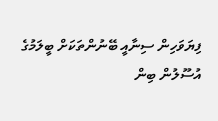ފިޔަވަހިން ސިނާއީ ބޭނުންތަކަށް ބީލަމުގެ އުސޫލުން ބިން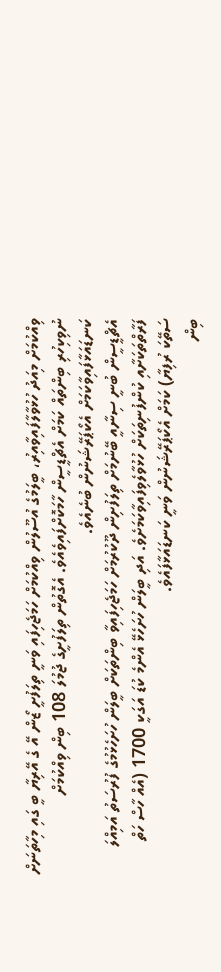ވިއްކުމަށް މިއަދު ހުޅުވާލާފައިވާއިރު، ބީލަމުގެ އުސޫލުން ވިއްކުމަށް ހަމަޖެހިފައި ވަނީ ތިލަފުށީ ޒޯން އޭ ގެ އޭރިޔާ ބީ ގައި މިހާތަނަށް ނުވިކިހުރި ބިންތައް ކަމަށް އެޗްޑީސީން ހާމަކޮށްފައިވެއެވެ. އެގޮތުން ތިލަފުށީގެ ޖުމުލަ 108 ބިން ވިއްކުމަށް ކަނޑައަޅާފައިވާކަމަށް އެކޯޕަރޭޝަނުން ބުނެއެވެ.
އެޗްޑީސީން ބުނީ ސިނާއީ ބޭނުމަށް ތިލަފުށިން ދޫކުރުމަށް ހަމަޖެހިފައިވާ ބިންތަކަށް ބީލަން ހުށަހެޅުމުގެ ފުރުސަތު އަމިއްލަ ފަރާތްތަކަށާއި ކުންފުނިތަކަށް ހުޅުވާލެވިފައިވާކަމަށެވެ. އަދި ބީލަން ހުށަހެޅޭ އެންމެ ކުޑަ އަގަކީ 1700 (އެއް ހާސް ހަތް ސަތޭކަ ރުފިޔާ) ކަމަށް އެކޯޕަރޭޝަނުން ވަނީ ކަނޑައަޅާފައެވެ.
ބިން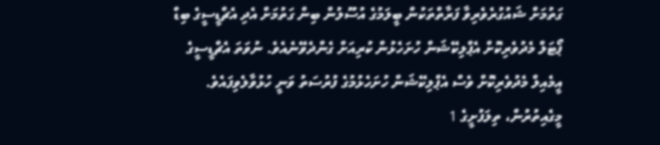ގަތުމަށް ޝައުގުރެވެރިވާ ފަރާތްތަކުން ބީލަމުގެ އުސޫލުން ބިން ގަތުމަށް އެދި އެޗްޑީސީގެ ބިޑް ޕޯޓަލް މެދުވެރިކޮށް އެޕްލިކޭޝަން ހުށަހެޅުން ކުރިއަށް ގެންދެވޭނެއެވެ. ނުވަތަ އެޗްޑީސީގެ އީމެއިލް މެދުވެރިކޮށް ވެސް އެޕްލިކޭޝަން ހުށަހެޅުމުގެ ފުރުސަތު ވަނީ ހުޅުވާލެވިފައެވެ.
މީގެއިތުރުން، ތިލަފުށީގެ 1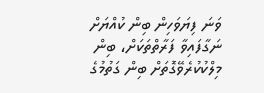ވަނަ ފިޔަވަހިން ބިން ކުއްޔަށް ނަގާފައިވާ ފަރާތްތަކަށް، ބިން މިލްކުކުރެވޭގޮތަށް ބިން ގަތުމުގެ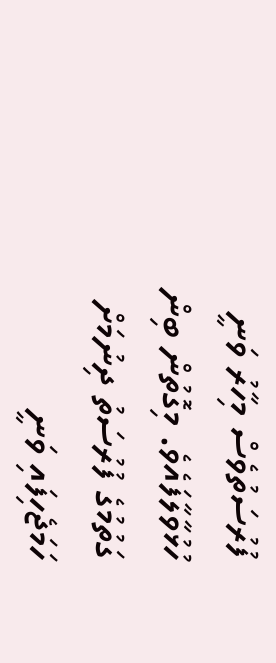ފުރުސަތުވެސް މިހާރު ވަނީ ހުޅުވާލާފައެވެ. މިގޮތުން ބިން ގަތުމުގެ ފުރުސަތު ދިނުމަށް ހަމަޖެހިފައި ވަނީ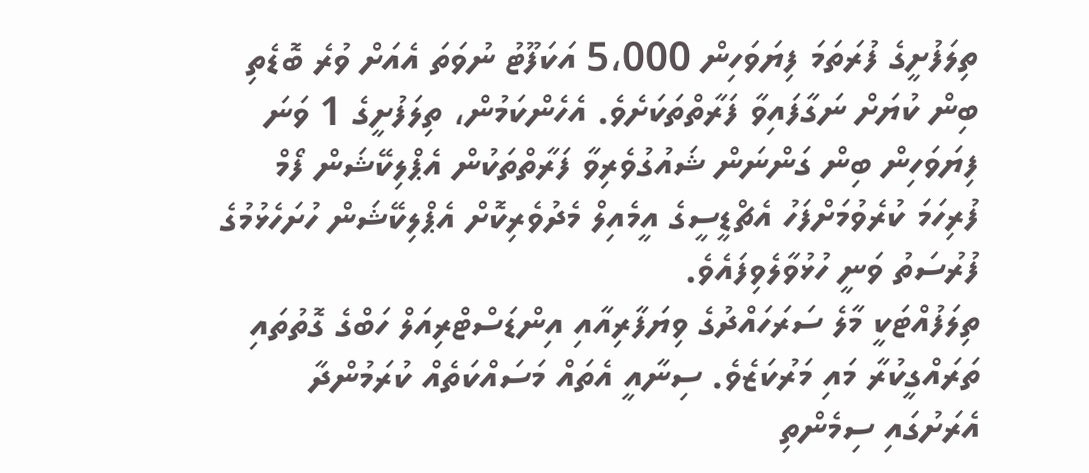ތިލަފުށީގެ ފުރަތަމަ ފިޔަވަހިން 5،000 އަކަފޫޓު ނުވަތަ އެއަށް ވުރެ ބޮޑެތި ބިން ކުޔަށް ނަގާފައިވާ ފަރާތްތަކަށެވެ. އެހެންކަމުން، ތިލަފުށީގެ 1 ވަނަ ފިޔަވަހިން ބިން ގަންނަން ޝައުގުވެރިވާ ފަރާތްތަކުން އެޕްލިކޭޝަން ފޯމް ފުރިހަމަ ކުރެވުމަށްފަހު އެޗްޑީސީގެ އީމެއިލް މެދުވެރިކޮށް އެޕްލިކޭޝަން ހުށަހެޅުމުގެ ފުރުސަތު ވަނީ ހުޅުވާލެވިފައެވެ.
ތިލަފުއްޓަކީ މާލެ ސަރަހައްދުގެ ވިޔަފާރިއާއި އިންޑަސްޓްރިއަލް ހަބްގެ ގޮތުތައި ތަރައްގީކުރާ މައި މަރުކަޒެވެ. ސިނާއީ އެތައް މަސައްކަތެއް ކުރަމުންދާ އެރަށުގައި ސިމެންތި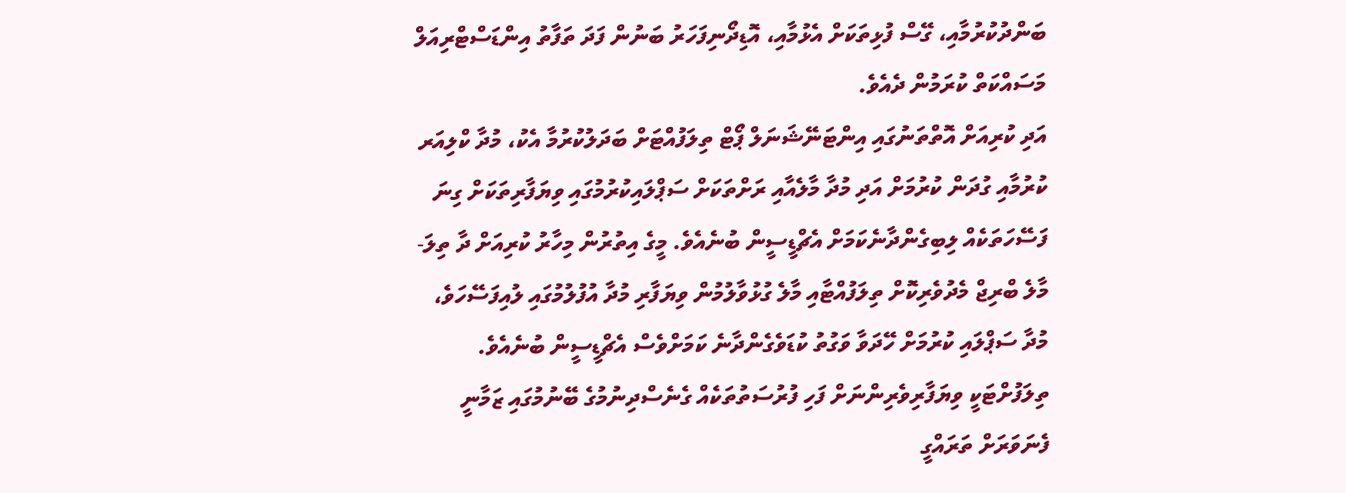ބަންދުކުރުމާއި، ގޭސް ފުޅިތަކަށް އެޅުމާއި، އޮޑިދޯނިފަހަރު ބަނުން ފަދަ ތަފާތު އިންޑަސްޓްރިއަލް މަސައްކަތް ކުރަމުން ދެއެވެ.
އަދި ކުރިއަށް އޮތްތަނުގައި އިންޓަނޭޝަނަލް ޕޯޓް ތިލަފުއްޓަށް ބަދަލުކުރުމާ އެކު، މުދާ ކްލިއަރ ކުރުމާއި ގުދަން ކުރުމަށް އަދި މުދާ މާލެއާއި ރަށްތަކަށް ސަޕްލައިކުރުމުގައި ވިޔަފާރިތަކަށް ގިނަ ފަސޭހަތަކެއް ލިބިގެންދާނެކަމަށް އެޗްޑީސީން ބުނެއެވެ. މީގެ އިތުރުން މިހާރު ކުރިއަށް ދާ ތިލަ-މާލެ ބްރިޖް މެދުވެރިކޮށް ތިލަފުއްޓާއި މާލެ ގުޅުވާލުމުން ވިޔަފާރި މުދާ އުފުލުމުގައި ލުއިފަސޭހަވެ، މުދާ ސަޕްލައި ކުރުމަށް ހޭދަވާ ވަގުތު ކުޑަވެގެންދާނެ ކަމަށްވެސް އެޗްޑީސީން ބުނެއެވެ.
ތިލަފުށްޓަކީ ވިޔަފާރިވެރިންނަށް ފަހި ފުރުސަތުތަކެއް ގެނެސްދިނުމުގެ ބޭނުމުގައި ޒަމާނީ ފެނަވަރަށް ތަރައްގީ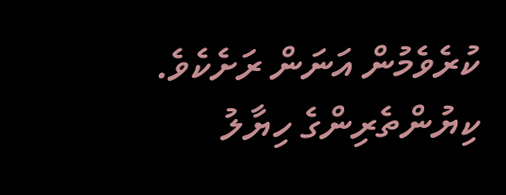ކުރެވެމުން އަނަން ރަށެކެވެ.
ކިޔުންތެރިންގެ ހިޔާލު